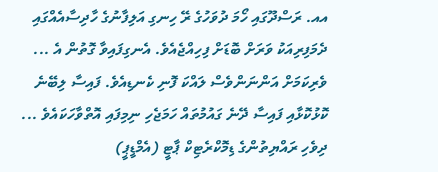އއ. ރަސްދޫގައި ހޯމަ ދުވަހުގެ ރޭ ހިނގި އަލިފާނުގެ ހާދިސާއެއްގައި ދެމަފިރިއަކު ވަރަށް ބޮޑަށް ފިހިއްޖެއެވެ. އެނގިފައިވާ ގޮތުން އެ ...
ވެރިކަމަށް އަންނަންވެސް ލައްކަ ފޮނި ކެނޑިއެވެ. ފައިސާ ލިބޭނެ ކޮޅުކޮޅާއި ފައިސާ ދޭނެ ގައުމުތައް ހަމަޖެހި ނިމިފައި އޮތްވާހަކައެވެ ...
ދިވެހި ރައްޔިތުންގެ ޑިމޮކްރެޓިކް ޕާޓީ (އެމްޑީޕީ)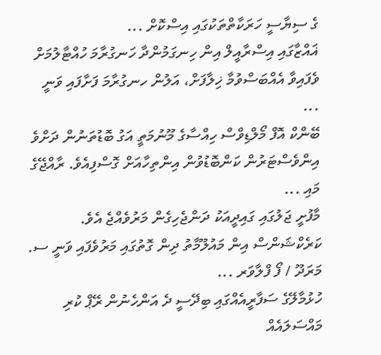ގެ ސިޔާސީ ހަރަކާތްތަކުގައި އިސްކޮށް ...
ޣައްޒާގައި އިސްރާއީލް އިން ހިނގަމުންދާ ހަނގުރާމަ ހުއްޓާލުމަށް ވެފައިވާ އެއްބަސްވުމާ ޚިލާފަށް، އަލުން ހނގުރާމަ ފަށާފައި ވަނީ ...
ބޭންކް އޮފް މޯލްޑިވްސް ހިއްސާގެ މޫނުމަތީ އަގު ބޮޑުތަނުން ދަށްވެ އިންވެސްޓަރުން ކަންބޮޑުވުން އިންތިހާއަށް ގޮސްފިއެވެ. ރާއްޖޭގެ މައި ...
މާފުށީ ޖަލުގައި ގައިދީއަކު ދަންޖެހިގެން މަރުވެއްޖެ އެވެ. ކަރެކްޝަންސް އިން މައުލޫމާތު ދިން ގޮތުގައި މަރުވެފައި ވަނީ ސ. މަރަދޫ / ފޯ ފްލާވަރ ...
ހުޅުމާލޭގެ ސަފާރީއެއްގައި ބިދޭސީ ދެ އަންހެނުން ރޭޕް ކުރި މައްސަލައެއް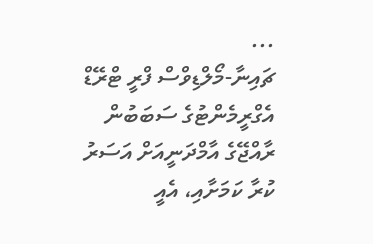...
ޗައިނާ-މޯލްޑިވްސް ފްރީ ޓްރޭޑް އެގްރީމެންޓުގެ ސަބަބުން ރާއްޖޭގެ އާމްދަނީއަށް އަސަރު ކުރާ ކަމަށާއި، އެއީ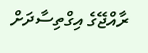ރާއްޖޭގެ އިގްތިސާދަށް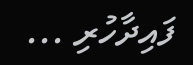ފައިދާހުރި ...